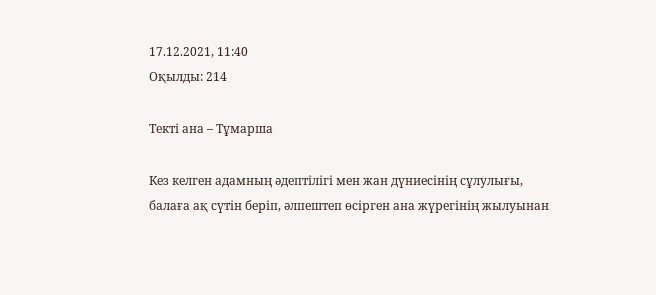17.12.2021, 11:40
Оқылды: 214

Текті ана – Тұмарша

Кез келген адамның әдептілігі мен жан дүниесінің сұлулығы, балаға ақ сүтін беріп, әлпештеп өсірген ана жүрегінің жылуынан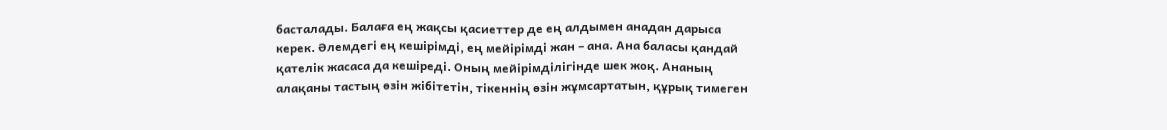басталады. Балаға ең жақсы қасиеттер де ең алдымен анадан дарыса керек. Әлемдегі ең кешірімді, ең мейірімді жан – ана. Ана баласы қандай қателік жасаса да кешіреді. Оның мейірімділігінде шек жоқ. Ананың алақаны тастың өзін жібітетін, тікеннің өзін жұмсартатын, құрық тимеген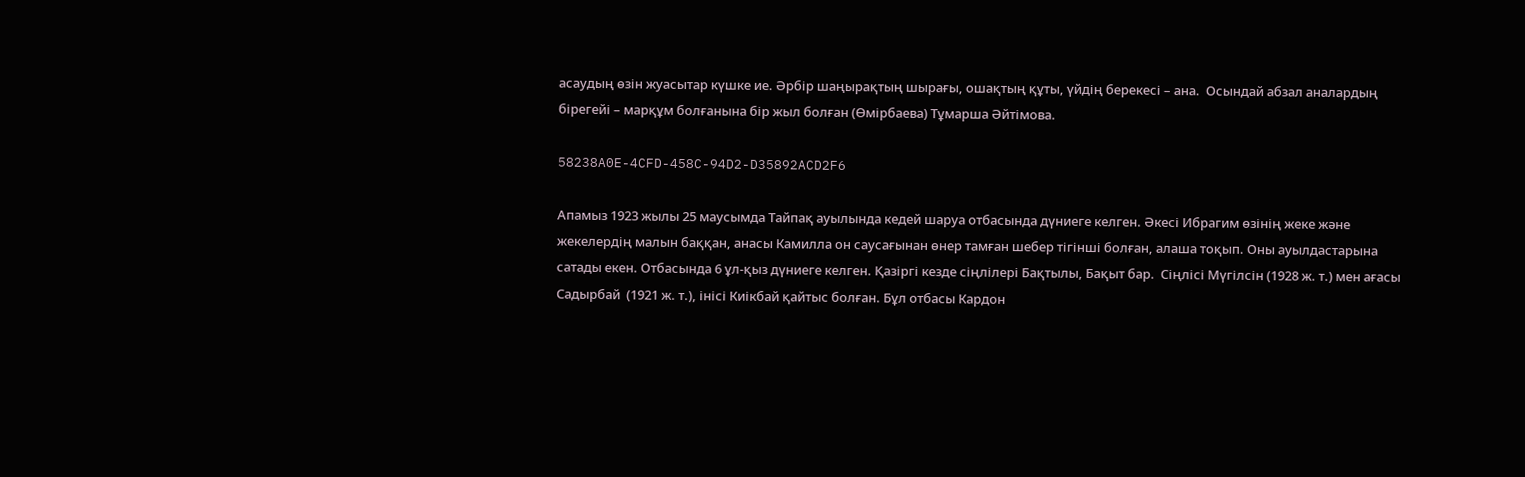асаудың өзін жуасытар күшке ие. Әрбір шаңырақтың шырағы, ошақтың құты, үйдің берекесі – ана.  Осындай абзал аналардың бірегейі – марқұм болғанына бір жыл болған (Өмірбаева) Тұмарша Әйтімова.

58238A0E-4CFD-458C-94D2-D35892ACD2F6

Апамыз 1923 жылы 25 маусымда Тайпақ ауылында кедей шаруа отбасында дүниеге келген. Әкесі Ибрагим өзінің жеке және жекелердің малын баққан, анасы Камилла он саусағынан өнер тамған шебер тігінші болған, алаша тоқып. Оны ауылдастарына сатады екен. Отбасында 6 ұл-қыз дүниеге келген. Қазіргі кезде сіңлілері Бақтылы, Бақыт бар.  Сіңлісі Мүгілсін (1928 ж. т.) мен ағасы Садырбай  (1921 ж. т.), інісі Киікбай қайтыс болған. Бұл отбасы Кардон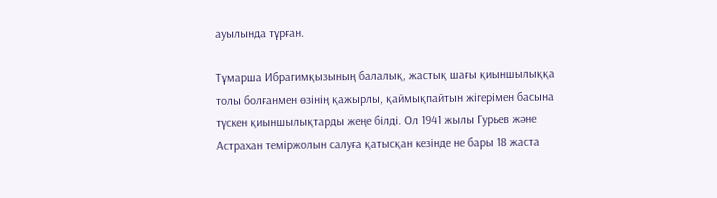ауылында тұрған.

Тұмарша Ибрагимқызының балалық, жастық шағы қиыншылыққа  толы болғанмен өзінің қажырлы, қаймықпайтын жігерімен басына түскен қиыншылықтарды жеңе білді. Ол 1941 жылы Гурьев және Астрахан теміржолын салуға қатысқан кезінде не бары 18 жаста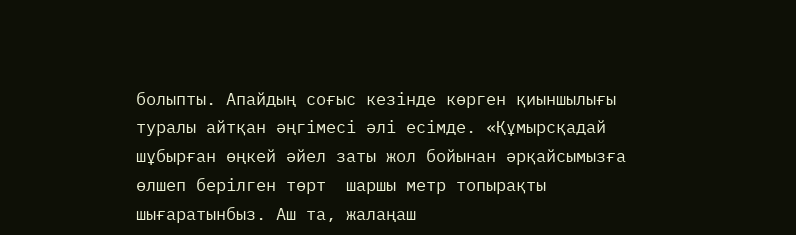болыпты. Апайдың соғыс кезінде көрген қиыншылығы туралы айтқан әңгімесі әлі есімде. «Құмырсқадай шұбырған өңкей әйел заты жол бойынан әрқайсымызға өлшеп берілген төрт  шаршы метр топырақты шығаратынбыз. Аш та, жалаңаш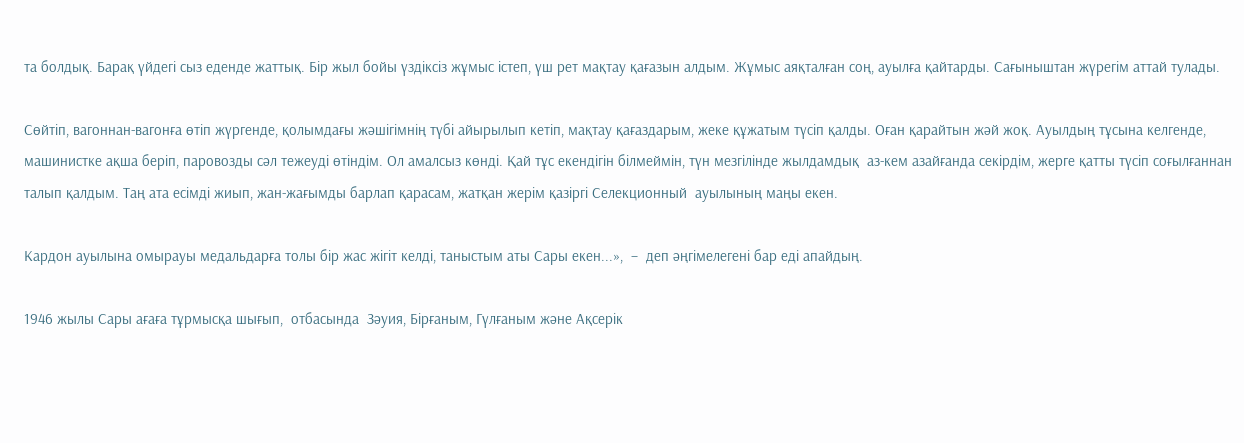та болдық. Барақ үйдегі сыз еденде жаттық. Бір жыл бойы үздіксіз жұмыс істеп, үш рет мақтау қағазын алдым. Жұмыс аяқталған соң, ауылға қайтарды. Сағыныштан жүрегім аттай тулады.

Сөйтіп, вагоннан-вагонға өтіп жүргенде, қолымдағы жәшігімнің түбі айырылып кетіп, мақтау қағаздарым, жеке құжатым түсіп қалды. Оған қарайтын жәй жоқ. Ауылдың тұсына келгенде, машинистке ақша беріп, паровозды сәл тежеуді өтіндім. Ол амалсыз көнді. Қай тұс екендігін білмеймін, түн мезгілінде жылдамдық  аз-кем азайғанда секірдім, жерге қатты түсіп соғылғаннан талып қалдым. Таң ата есімді жиып, жан-жағымды барлап қарасам, жатқан жерім қазіргі Селекционный  ауылының маңы екен.

Кардон ауылына омырауы медальдарға толы бір жас жігіт келді, таныстым аты Сары екен...»,  –  деп әңгімелегені бар еді апайдың.

1946 жылы Сары ағаға тұрмысқа шығып,  отбасында  Зәуия, Бірғаным, Гүлғаным және Ақсерік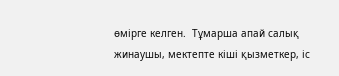өмірге келген.  Тұмарша апай салық жинаушы, мектепте кіші қызметкер, іс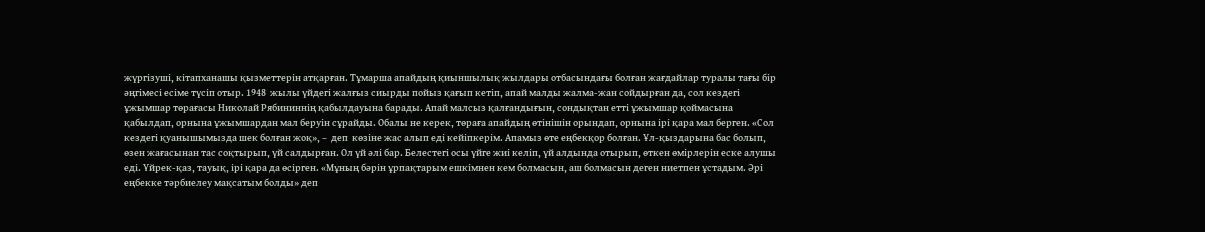жүргізуші, кітапханашы қызметтерін атқарған. Тұмарша апайдың қиыншылық жылдары отбасындағы болған жағдайлар туралы тағы бір әңгімесі есіме түсіп отыр. 1948  жылы үйдегі жалғыз сиырды пойыз қағып кетіп, апай малды жалма-жан сойдырған да, сол кездегі ұжымшар төрағасы Николай Рябининнің қабылдауына барады. Апай малсыз қалғандығын, сондықтан етті ұжымшар қоймасына қабылдап, орнына ұжымшардан мал беруін сұрайды. Обалы не керек, төраға апайдың өтінішін орындап, орнына ірі қара мал берген. «Сол кездегі қуанышымызда шек болған жоқ», –  деп  көзіне жас алып еді кейіпкерім. Апамыз өте еңбекқор болған. Ұл-қыздарына бас болып, өзен жағасынан тас соқтырып, үй салдырған. Ол үй әлі бар. Белестегі осы үйге жиі келіп, үй алдында отырып, өткен өмірлерін еске алушы еді. Үйрек-қаз, тауық, ірі қара да өсірген. «Мұның бәрін ұрпақтарым ешкімнен кем болмасын, аш болмасын деген ниетпен ұстадым. Әрі еңбекке тәрбиелеу мақсатым болды» деп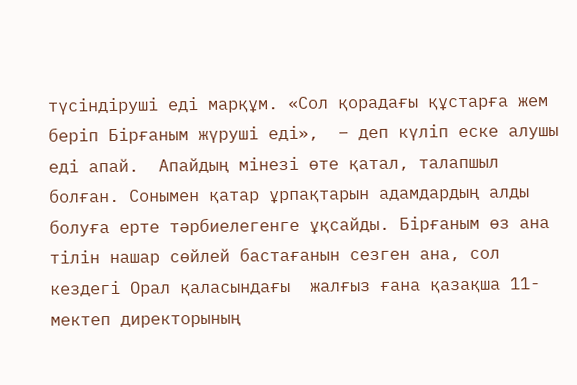түсіндіруші еді марқұм. «Сол қорадағы құстарға жем беріп Бірғаным жүруші еді»,  – деп күліп еске алушы еді апай.  Апайдың мінезі өте қатал, талапшыл болған. Сонымен қатар ұрпақтарын адамдардың алды болуға ерте тәрбиелегенге ұқсайды. Бірғаным өз ана тілін нашар сөйлей бастағанын сезген ана, сол кездегі Орал қаласындағы  жалғыз ғана қазақша 11-мектеп директорының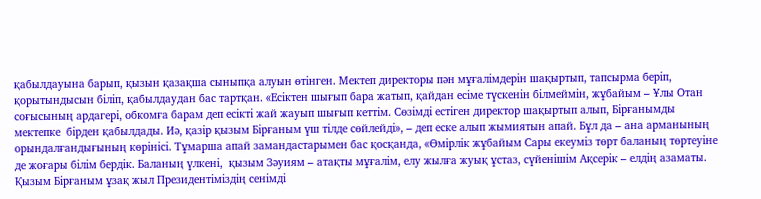қабылдауына барып, қызын қазақша сыныпқа алуын өтінген. Мектеп директоры пән мұғалімдерін шақыртып, тапсырма беріп, қорытындысын біліп, қабылдаудан бас тартқан. «Есіктен шығып бара жатып, қайдан есіме түскенін білмеймін, жұбайым – Ұлы Отан соғысының ардагері, обкомға барам деп есікті жай жауып шығып кеттім. Сөзімді естіген директор шақыртып алып, Бірғанымды мектепке  бірден қабылдады. Иә, қазір қызым Бірғаным үш тілде сөйлейді», – деп еске алып жымиятын апай. Бұл да – ана арманының орындалғандығының көрінісі. Тұмарша апай замандастарымен бас қосқанда, «Өмірлік жұбайым Сары екеуміз төрт баланың төртеуіне де жоғары білім бердік. Баланың үлкені,  қызым Зәуиям – атақты мұғалім, елу жылға жуық ұстаз, сүйенішім Ақсерік – елдің азаматы. Қызым Бірғаным ұзақ жыл Президентіміздің сенімді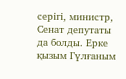серігі, министр, Сенат депутаты да болды. Ерке қызым Гүлғаным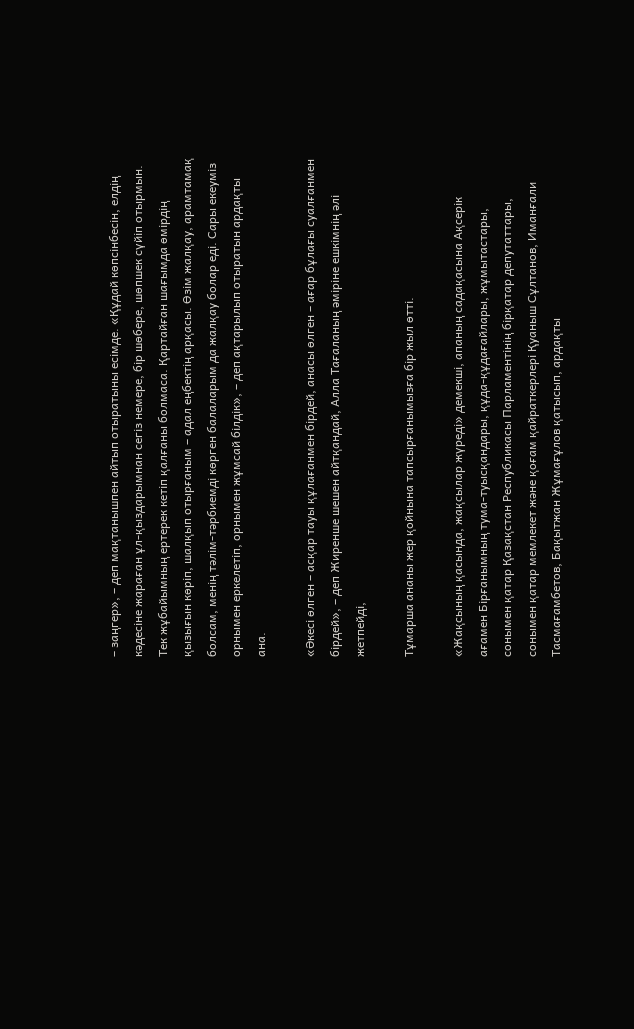– заңгер», – деп мақтанышпен айтып отыратыны есімде. «Құдай көпсінбесін, елдің кәдесіне жараған ұл-қыздарымнан сегіз немере, бір шөбере, шөпшек сүйіп отырмын. Тек жұбайымның ертерек кетіп қалғаны болмаса. Қартайған шағымда өмірдің қызығын көріп, шалқып отырғаным – адал еңбектің арқасы. Өзім жалқау, арамтамақ болсам, менің тәлім-тәрбиемді көрген балаларым да жалқау болар еді. Сары екеуміз орнымен еркелетіп, орнымен жұмсай білдік», – деп ақтарылып отыратын ардақты ана.

«Әкесі өлген – асқар тауы құлағанмен бірдей, анасы өлген – ағар бұлағы суалғанмен бірдей», – деп Жиренше шешен айтқандай, Алла Тағаланың әміріне ешкімнің әлі жетпейді,

Тұмарша ананы жер қойнына тапсырғанымызға бір жыл өтті.

«Жақсының қасында, жақсылар жүреді» демекші, апаның садақасына Ақсерік ағамен Бірғанымның тума-туысқандары, құда-құдағайлары, жұмытастары, сонымен қатар Қазақстан Республикасы Парламентінің бірқатар депутаттары, сонымен қатар мемлекет және қоғам қайраткерлері Қуаныш Сұлтанов, Иманғали Тасмағамбетов, Бақытжан Жұмағұлов қатысып, ардақты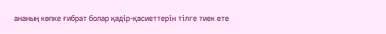ананың көпке ғибрат болар қадір-қасиеттерін тілге тиек ете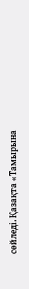сөйледі. Қазақта «Тамырына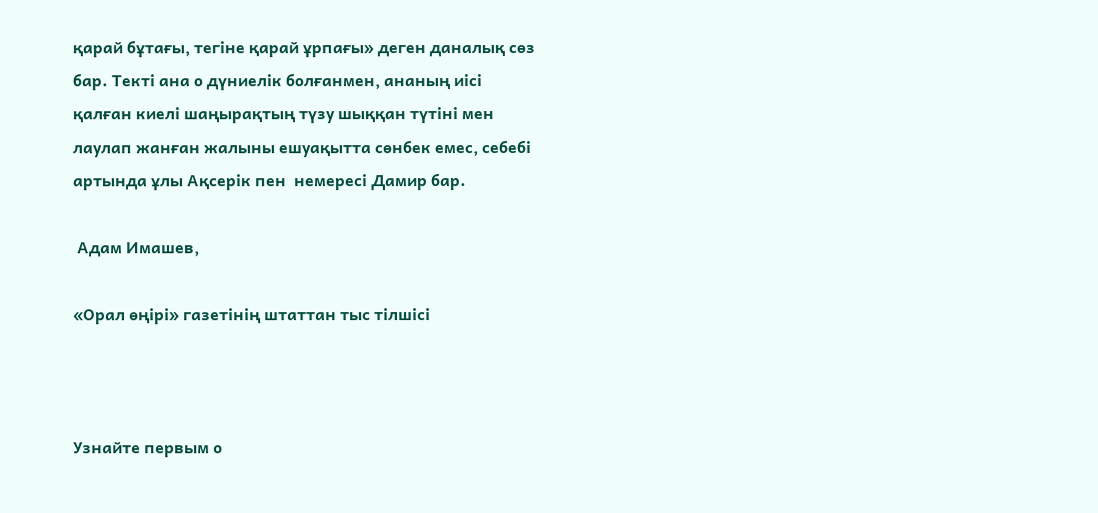қарай бұтағы, тегіне қарай ұрпағы» деген даналық сөз бар. Текті ана о дүниелік болғанмен, ананың иісі қалған киелі шаңырақтың түзу шыққан түтіні мен лаулап жанған жалыны ешуақытта сөнбек емес, себебі артында ұлы Ақсерік пен  немересі Дамир бар.

 Адам Имашев,

«Орал өңірі» газетінің штаттан тыс тілшісі



Узнайте первым о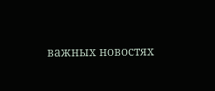важных новостях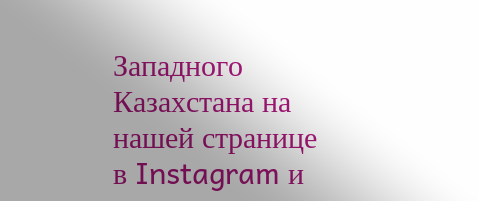Западного Казахстана на нашей странице
в Instagram и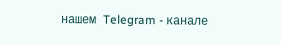нашем Telegram - канале